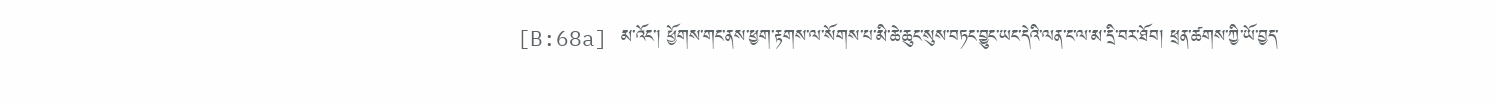[B:68a] མ་འོང་། ཕྱོགས་གང་ནས་ཕྱག་རྟགས་ལ་སོགས་པ་མི་ཆེ་ཆུང་སུས་བཏང་བྱུང་ཡང་དེའི་ལན་ང་ལ་མ་དྲི་བར་ཐོབ། ཕྲན་ཚགས་ཀྱི་ཡོ་བྱད་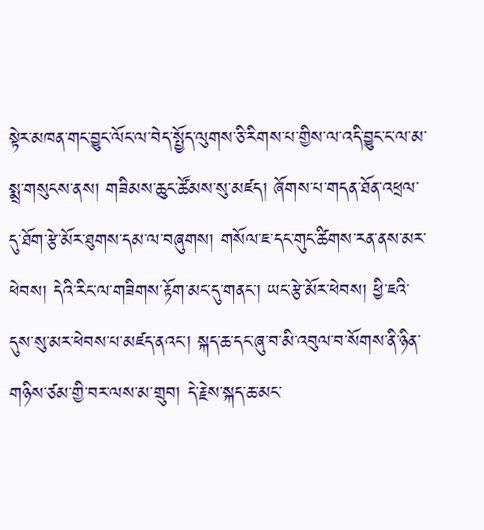སྟེར་མཁན་གང་བྱུང་ལོང་ལ་བེད་སྤྱོད་ལུགས་ཅི་རིགས་པ་གྱིས་ལ་འདི་བྱུང་ང་ལ་མ་སྨྲ་གསུངས་ནས། གཟིམས་ཆུང་ཚོམས་སུ་མཛད། ཞོགས་པ་གདན་ཐོན་འཕྲལ་དུ་ཐོག་རྩེ་མོར་ཐུགས་དམ་ལ་བཞུགས། གསོལ་ཇ་དང་གུང་ཚིགས་རན་ནས་མར་ཕེབས། དེའི་རིང་ལ་གཟིགས་རྟོག་མང་དུ་གནང་། ཡང་རྩེ་མོར་ཕེབས། ཕྱི་ཇའི་དུས་སུ་མར་ཕེབས་པ་མཛད་ནའང་། སྐད་ཆ་དང་ཞུ་བ་མི་འབུལ་བ་སོགས་ནི་ཉིན་གཉིས་ཙམ་གྱི་བར་ལས་མ་གྲུབ། དེ་རྗེས་སྐད་ཆ་མང་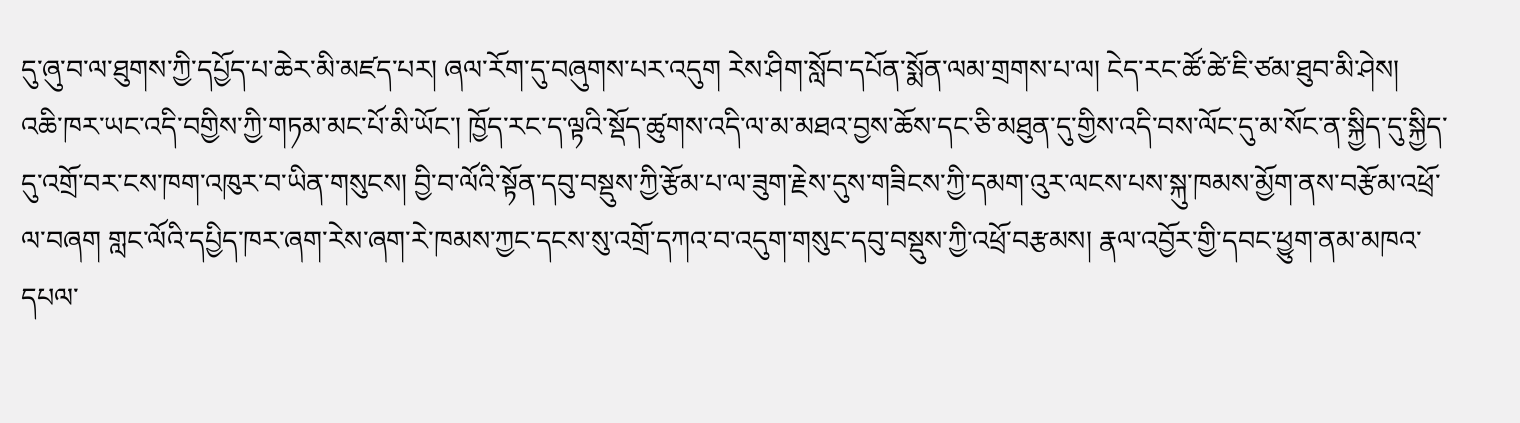དུ་ཞུ་བ་ལ་ཐུགས་ཀྱི་དཔྱོད་པ་ཆེར་མི་མཛད་པར། ཞལ་རོག་དུ་བཞུགས་པར་འདུག རེས་ཤིག་སློབ་དཔོན་སྨོན་ལམ་གྲགས་པ་ལ། ངེད་རང་ཚོ་ཚེ་ཇི་ཙམ་ཐུབ་མི་ཤེས། འཆི་ཁར་ཡང་འདི་བགྱིས་ཀྱི་གཏམ་མང་པོ་མི་ཡོང་། ཁྱོད་རང་ད་ལྟའི་སྡོད་ཚུགས་འདི་ལ་མ་མཐའ་བྱས་ཆོས་དང་ཅི་མཐུན་དུ་གྱིས་འདི་བས་ལོང་དུ་མ་སོང་ན་སྐྱིད་དུ་སྐྱིད་དུ་འགྲོ་བར་ངས་ཁག་འཁུར་བ་ཡིན་གསུངས། བྱི་བ་ལོའི་སྟོན་དབུ་བསྡུས་ཀྱི་རྩོམ་པ་ལ་ཟུག་རྗེས་དུས་གཟིངས་ཀྱི་དམག་འུར་ལངས་པས་སྐུ་ཁམས་མྱོག་ནས་བརྩོམ་འཕྲོ་ལ་བཞག གླང་ལོའི་དཔྱིད་ཁར་ཞག་རེས་ཞག་རེ་ཁམས་ཀྱང་དངས་སུ་འགྲོ་དཀའ་བ་འདུག་གསུང་དབུ་བསྡུས་ཀྱི་འཕྲོ་བརྩམས། རྣལ་འབྱོར་གྱི་དབང་ཕྱུག་ནམ་མཁའ་དཔལ་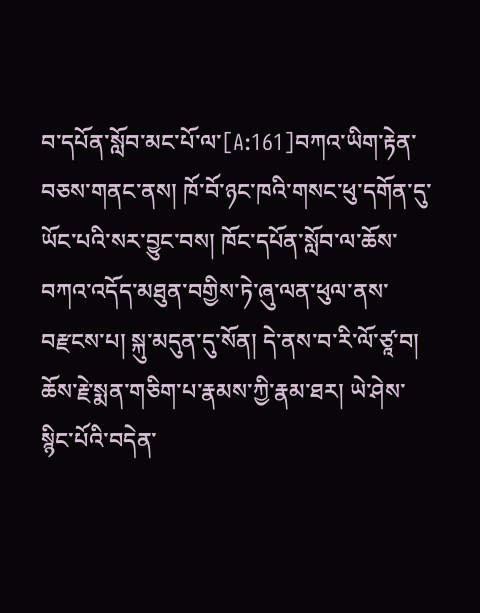བ་དཔོན་སློབ་མང་པོ་ལ་[A:161]བཀའ་ཡིག་རྟེན་བཅས་གནང་ནས། ཁོ་བོ་ཉང་ཁའི་གསང་ཕུ་དགོན་དུ་ཡོང་པའི་སར་བྱུང་བས། ཁོང་དཔོན་སློབ་ལ་ཆོས་བཀའ་འདོད་མཐུན་བགྱིས་ཏེ་ཞུ་ལན་ཕུལ་ནས་བརྫངས་པ། སྐུ་མདུན་དུ་སོན། དེ་ནས་བ་རི་ལོ་ཙཱ་བ། ཆོས་རྗེ་སྨན་གཅིག་པ་རྣམས་ཀྱི་རྣམ་ཐར། ཡེ་ཤེས་སྙིང་པོའི་བདེན་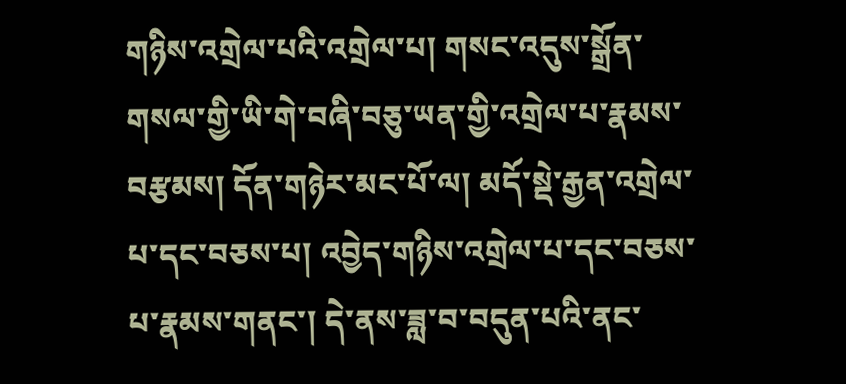གཉིས་འགྲེལ་པའི་འགྲེལ་པ། གསང་འདུས་སྒྲོན་གསལ་གྱི་ཡི་གེ་བཞི་བཅུ་ཡན་གྱི་འགྲེལ་པ་རྣམས་བརྩམས། དོན་གཉེར་མང་པོ་ལ། མདོ་སྡེ་རྒྱན་འགྲེལ་པ་དང་བཅས་པ། འབྱེད་གཉིས་འགྲེལ་པ་དང་བཅས་པ་རྣམས་གནང་། དེ་ནས་ཟླ་བ་བདུན་པའི་ནང་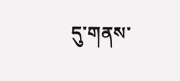དུ་གནས་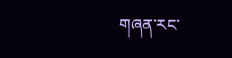གཞན་རང་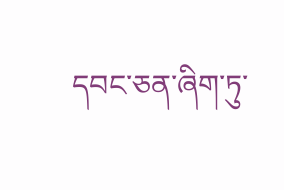དབང་ཅན་ཞིག་ཏུ་